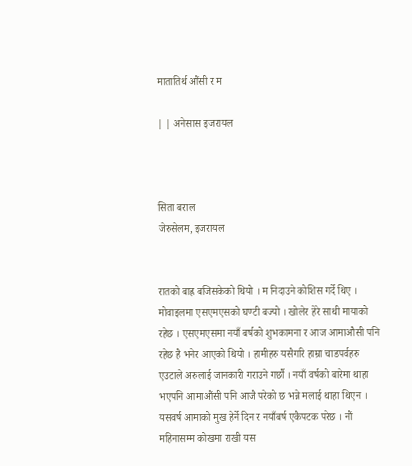मातातिर्थ औंसी र म

| | अनेसास इजरायल



सिता बराल
जेरुसेलम, इजरायल


रातको बाह्र बजिसकेको थियो । म निदाउने कोशिस गर्दे थिए । मोवाइलमा एसएमएसको घण्टी बज्यो । खोलेर हेरे साथी मायाको रहेछ । एसएमएसमा नयाँ बर्षको शुभकामना र आज आमाऔसी पनि रहेछ है भनेर आएको थियो । हामीहरु यसैगरि हाम्रा चाडपर्वहरु एउटाले अरुलाई जानकारी गराउने गर्छौ । नयाँ वर्षको बारेमा थाहा भएपनि आमाऔंसी पनि आजै परेको छ भन्ने मलाई थाहा थिएन । यसवर्ष आमाको मुख हेर्ने दिन र नयाँबर्ष एकैपटक परेछ । नौं महिनासम्म कोखमा राखी यस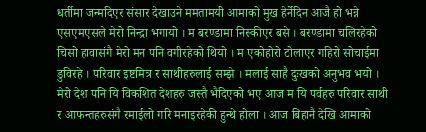धर्तीमा जन्मदिएर संसार देखाउने ममतामयी आमाको मुख हेर्नेदिन आजै हो भन्ने एसएमएसले मेरो निन्द्रा भगायो । म बरण्डामा निस्कीएर बसे । बरण्डामा चलिरहेको चिसो हावासंगै मेरो मन पनि वगीरहेको थियो । म एकोहोरो टोलाएर गहिरो सोचाईमा डुविरहे । परिवार इष्टमित्र र साथीहरुलाई सम्झे । मलाई साहै दुःखको अनुभव भयो । मेरो देश पनि यि विकशित देशहरु जस्तै भैदिएको भए आज म यि पर्वहरु परिवार साथी र आफन्तहरुसंगै रमाईलो गरि मनाइरहेकी हुन्थे होला । आज बिहानै देखि आमाको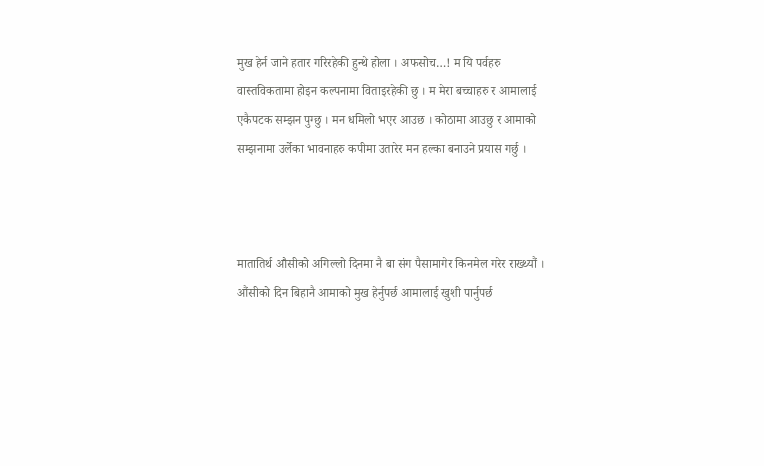मुख हेर्न जाने हतार गरिरहेकी हुन्थे होला । अफसोच…! म यि पर्वहरु वास्तविकतामा होइन कल्पनामा विताइरहेकी छु । म मेरा बच्चाहरु र आमालाई एकैपटक सम्झन पुग्छु । मन धमिलो भएर आउछ । कोठामा आउछु र आमाको सम्झनामा उर्लेका भावनाहरु कपीमा उतारेर मन हल्का बनाउने प्रयास गर्छु ।



मातातिर्थ औसीको अगिल्लो दिनमा नै बा संग पैसामागेर किनमेल गरेर राख्थ्यौं । औंसीको दिन बिहानै आमाको मुख हेर्नुपर्छ आमालाई खुशी पार्नुपर्छ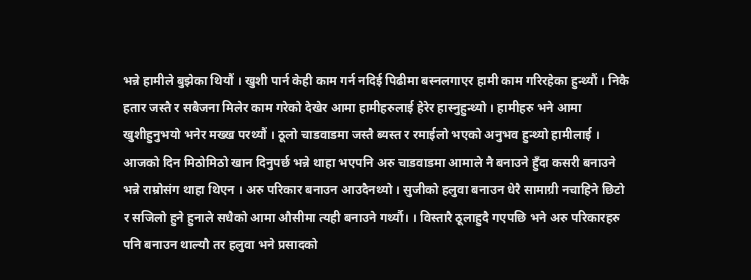भन्ने हामीले बुझेका थियौं । खुशी पार्न केही काम गर्न नदिई पिढीमा बस्नलगाएर हामी काम गरिरहेका हुन्थ्यौं । निकै हतार जस्तै र सबैजना मिलेर काम गरेको देखेर आमा हामीहरुलाई हेरेर हास्नुहुन्थ्यो । हामीहरु भने आमा खुशीहुनुभयो भनेर मख्ख परथ्यौं । ठूलो चाडवाडमा जस्तै ब्यस्त र रमाईलो भएको अनुभव हुन्थ्यो हामीलाई । आजको दिन मिठोमिठो खान दिनुपर्छ भन्ने थाहा भएपनि अरु चाडवाडमा आमाले नै बनाउने हुँदा कसरी बनाउने भन्ने राम्रोसंग थाहा थिएन । अरु परिकार बनाउन आउदैनथ्यो । सुजीको हलुवा बनाउन धेरै सामाग्री नचाहिने छिटो र सजिलो हुने हुनाले सधैको आमा औसीमा त्यही बनाउने गर्थ्यौ। । विस्तारै ठूलाहुदै गएपछि भने अरु परिकारहरु पनि बनाउन थाल्यौ तर हलुवा भने प्रसादको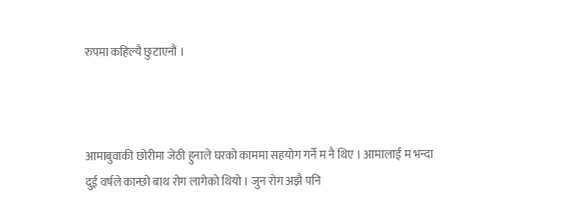रुपमा कहिल्यै छुटाएनौं ।



आमाबुवाकी छोरीमा जेठी हुनाले घरको काममा सहयोग गर्ने म नै थिए । आमालाई म भन्दा दुई वर्षले कान्छो बाथ रोग लागेको थियो । जुन रोग अझै पनि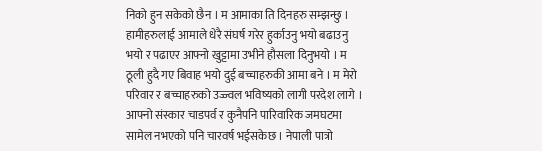निको हुन सकेको छैन । म आमाका ति दिनहरु सम्झन्छु । हामीहरुलाई आमाले धेरै संघर्ष गरेर हुर्काउनु भयो बढाउनु भयो र पढाएर आफ्नो खुट्टामा उभीने हौसला दिनुभयो । म ठूली हुदै गए बिवाह भयो दुई बच्चाहरुकी आमा बने । म मेरो परिवार र बच्चाहरुको उज्ज्वल भविष्यको लागी परदेश लागे । आफ्नो संस्कार चाडपर्व र कुनैपनि पारिवारिक जमघटमा सामेल नभएको पनि चारवर्ष भईसकेछ । नेपाली पात्रो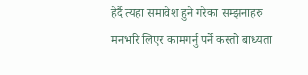हेर्दै त्यहा समावेश हुने गरेका सम्झनाहरु मनभरि लिएर कामगर्नु पर्ने कस्तो बाध्यता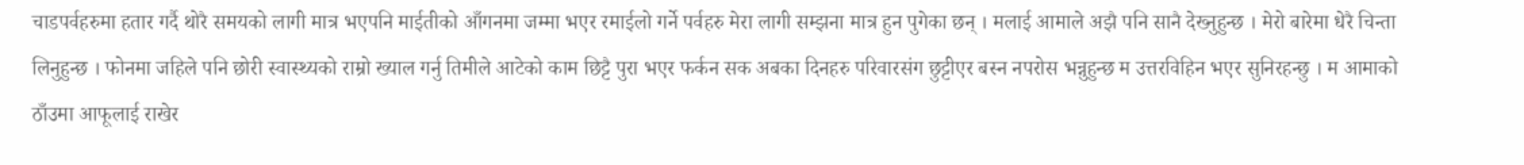चाडपर्वहरुमा हतार गर्दै थोरै समयको लागी मात्र भएपनि माईतीको आँगनमा जम्मा भएर रमाईलो गर्ने पर्वहरु मेरा लागी सम्झना मात्र हुन पुगेका छन् । मलाई आमाले अझै पनि सानै देख्नुहुन्छ । मेरो बारेमा धेरै चिन्ता लिनुहुन्छ । फोनमा जहिले पनि छोरी स्वास्थ्यको राम्रो ख्याल गर्नु तिमीले आटेको काम छिट्टै पुरा भएर फर्कन सक अबका दिनहरु परिवारसंग छुट्टीएर बस्न नपरोस भन्नुहुन्छ म उत्तरविहिन भएर सुनिरहन्छु । म आमाको ठाँउमा आफूलाई राखेर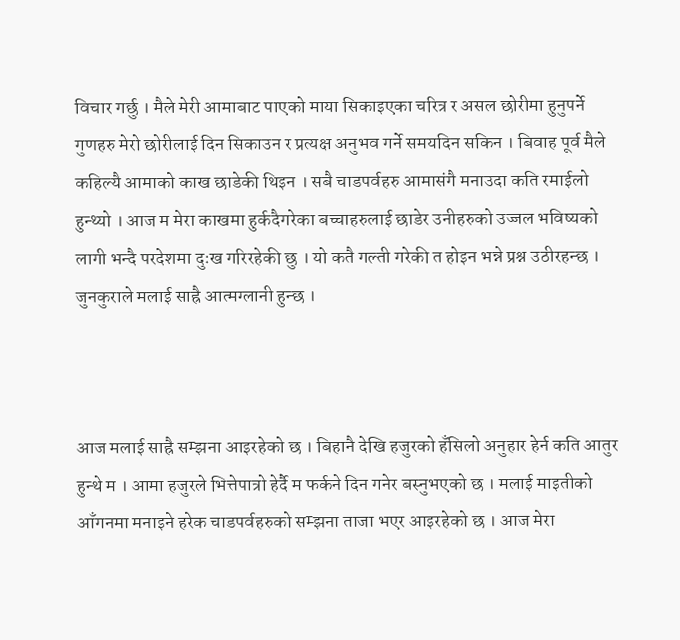विचार गर्छु । मैले मेरी आमाबाट पाएको माया सिकाइएका चरित्र र असल छोरीमा हुनुपर्ने गुणहरु मेरो छोरीलाई दिन सिकाउन र प्रत्यक्ष अनुभव गर्ने समयदिन सकिन । बिवाह पूर्व मैले कहिल्यै आमाको काख छाडेकी थिइन । सबै चाडपर्वहरु आमासंगै मनाउदा कति रमाईलो हुन्थ्यो । आज म मेरा काखमा हुर्कदैगरेका बच्चाहरुलाई छाडेर उनीहरुको उज्जल भविष्यको लागी भन्दै परदेशमा दुःख गरिरहेकी छु । यो कतै गल्ती गरेकी त होइन भन्ने प्रश्न उठीरहन्छ । जुनकुराले मलाई साह्रै आत्मग्लानी हुन्छ ।



आज मलाई साह्रै सम्झना आइरहेको छ । बिहानै देखि हजुरको हँसिलो अनुहार हेर्न कति आतुर हुन्थे म । आमा हजुरले भित्तेपात्रो हेर्दै म फर्कने दिन गनेर बस्नुभएको छ । मलाई माइतीको आँगनमा मनाइने हरेक चाडपर्वहरुको सम्झना ताजा भएर आइरहेको छ । आज मेरा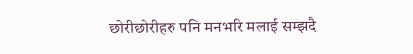छोरीछोरीहरु पनि मनभरि मलाई सम्झदै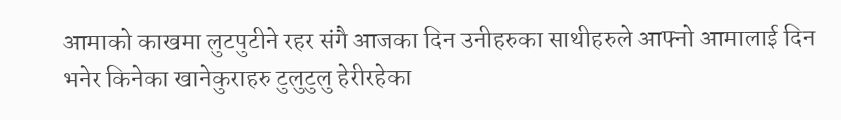आमाको काखमा लुटपुटीने रहर संगै आजका दिन उनीहरुका साथीहरुले आफ्नो आमालाई दिन भनेर किनेका खानेकुराहरु टुलुटुलु हेरीरहेका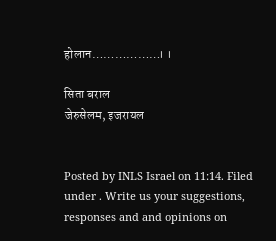होलान………………। ।

सिता बराल
जेरुसेलम, इजरायल


Posted by INLS Israel on 11:14. Filed under . Write us your suggestions, responses and and opinions on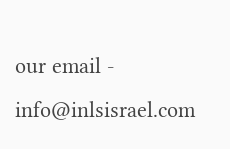our email - info@inlsisrael.com